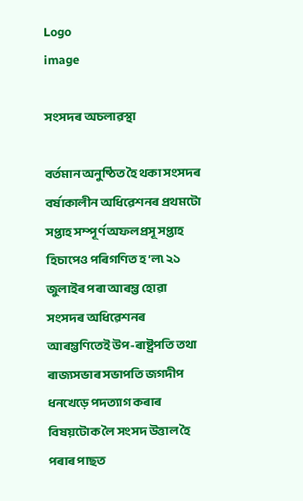Logo
image

সংসদৰ অচলাৱস্থা

বৰ্তমান অনুষ্ঠিত হৈ থকা সংসদৰ বৰ্ষাকালীন অধিৱেশনৰ প্ৰথমটো সপ্তাহ সম্পূৰ্ণ অফলপ্ৰসূ সপ্তাহ হিচাপেও পৰিগণিত হ’ল৷ ২১ জুলাইৰ পৰা আৰম্ভ হোৱা সংসদৰ অধিৱেশনৰ আৰম্ভণিতেই উপ-ৰাষ্ট্ৰপতি তথা ৰাজ্যসভাৰ সভাপতি জগদীপ ধনখেড়ে পদত্যাগ কৰাৰ বিষয়টোক লৈ সংসদ উত্তাল হৈ পৰাৰ পাছত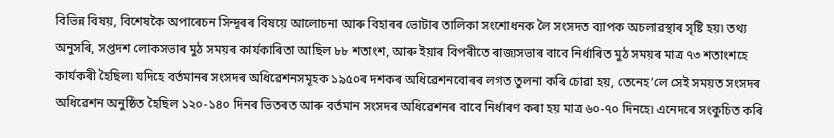বিভিন্ন বিষয়, বিশেষকৈ অপাৰেচন সিন্দূৰৰ বিষয়ে আলোচনা আৰু বিহাৰৰ ভোটাৰ তালিকা সংশোধনক লৈ সংসদত ব্যাপক অচলাৱস্থাৰ সৃষ্টি হয়৷ তথ্য অনুসৰি, সপ্তদশ লোকসভাৰ মুঠ সময়ৰ কাৰ্যকাৰিতা আছিল ৮৮ শতাংশ, আৰু ইয়াৰ বিপৰীতে ৰাজ্যসভাৰ বাবে নিৰ্ধাৰিত মুঠ সময়ৰ মাত্ৰ ৭৩ শতাংশহে কাৰ্যকৰী হৈছিল৷ যদিহে বৰ্তমানৰ সংসদৰ অধিৱেশনসমূহক ১৯৫০ৰ দশকৰ অধিৱেশনবোৰৰ লগত তুলনা কৰি চোৱা হয়, তেনেহ’লে সেই সময়ত সংসদৰ অধিৱেশন অনুষ্ঠিত হৈছিল ১২০-১৪০ দিনৰ ভিতৰত আৰু বৰ্তমান সংসদৰ অধিৱেশনৰ বাবে নিৰ্ধাৰণ কৰা হয় মাত্ৰ ৬০-৭০ দিনহে৷ এনেদৰে সংকুচিত কৰি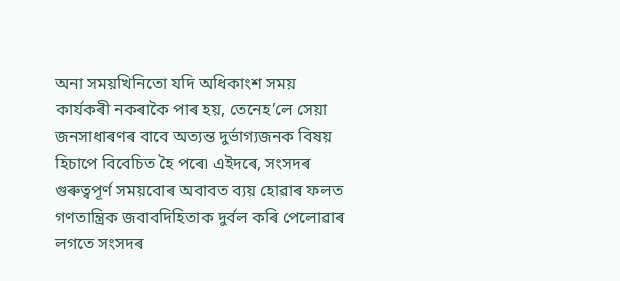অনা সময়খিনিতো যদি অধিকাংশ সময় কাৰ্যকৰী নকৰাকৈ পাৰ হয়, তেনেহ’লে সেয়া জনসাধাৰণৰ বাবে অত্যন্ত দুৰ্ভাগ্যজনক বিষয় হিচাপে বিবেচিত হৈ পৰে৷ এইদৰে, সংসদৰ গুৰুত্বপূৰ্ণ সময়বোৰ অবাবত ব্যয় হোৱাৰ ফলত গণতান্ত্ৰিক জবাবদিহিতাক দুৰ্বল কৰি পেলোৱাৰ লগতে সংসদৰ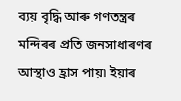ব্যয় বৃদ্ধি আৰু গণতন্ত্ৰৰ মন্দিৰৰ প্ৰতি জনসাধাৰণৰ আস্থাও হ্ৰাস পায়৷ ইয়াৰ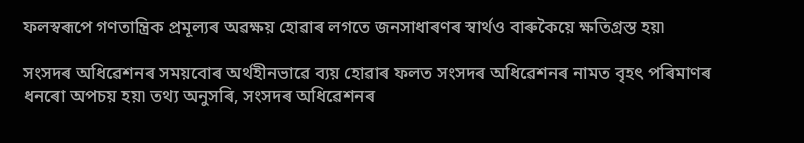ফলস্বৰূপে গণতান্ত্ৰিক প্ৰমূল্যৰ অৱক্ষয় হোৱাৰ লগতে জনসাধাৰণৰ স্বাৰ্থও বাৰুকৈয়ে ক্ষতিগ্ৰস্ত হয়৷

সংসদৰ অধিৱেশনৰ সময়বোৰ অৰ্থহীনভাৱে ব্যয় হোৱাৰ ফলত সংসদৰ অধিৱেশনৰ নামত বৃহৎ পৰিমাণৰ ধনৰো অপচয় হয়৷ তথ্য অনুসৰি, সংসদৰ অধিৱেশনৰ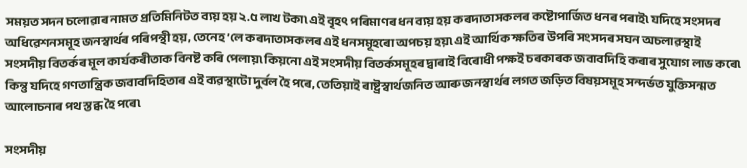সময়ত সদন চলোৱাৰ নামত প্ৰতিমিনিটত ব্যয় হয় ২.৫ লাখ টকা৷ এই বৃহৎ পৰিমাণৰ ধন ব্যয় হয় কৰদাতাসকলৰ কষ্টোপাৰ্জিত ধনৰ পৰাই৷ যদিহে সংসদৰ অধিৱেশনসমূহ জনস্বাৰ্থৰ পৰিপন্থী হয়, তেনেহ’লে কৰদাতাসকলৰ এই ধনসমূহৰো অপচয় হয়৷ এই আৰ্থিক ক্ষতিৰ উপৰি সংসদৰ সঘন অচলাৱস্থাই সংসদীয় বিতৰ্কৰ মূল কাৰ্যকৰীতাক বিনষ্ট কৰি পেলায়৷ কিয়নো এই সংসদীয় বিতৰ্কসমূহৰ দ্বাৰাই বিৰোধী পক্ষই চৰকাৰক জবাবদিহি কৰাৰ সুযোগ লাভ কৰে৷ কিন্তু যদিহে গণতান্ত্ৰিক জবাবদিহিতাৰ এই ব্যৱস্থাটো দুৰ্বল হৈ পৰে, তেতিয়াই ৰাষ্ট্ৰস্বাৰ্থজনিত আৰু জনস্বাৰ্থৰ লগত জড়িত বিষয়সমূহ সন্দৰ্ভত যুক্তিসন্মত আলোচনাৰ পথ স্তব্ধ হৈ পৰে৷

সংসদীয়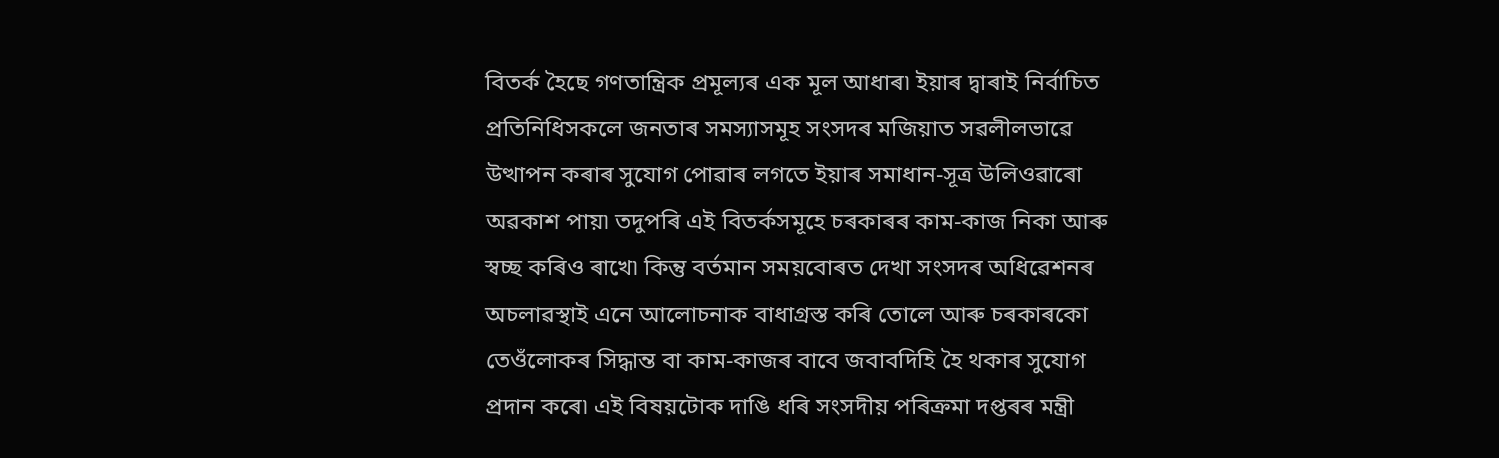বিতৰ্ক হৈছে গণতান্ত্ৰিক প্ৰমূল্যৰ এক মূল আধাৰ৷ ইয়াৰ দ্বাৰাই নিৰ্বাচিত প্ৰতিনিধিসকলে জনতাৰ সমস্যাসমূহ সংসদৰ মজিয়াত সৱলীলভাৱে উত্থাপন কৰাৰ সুযোগ পোৱাৰ লগতে ইয়াৰ সমাধান-সূত্ৰ উলিওৱাৰো অৱকাশ পায়৷ তদুপৰি এই বিতৰ্কসমূহে চৰকাৰৰ কাম-কাজ নিকা আৰু স্বচ্ছ কৰিও ৰাখে৷ কিন্তু বৰ্তমান সময়বোৰত দেখা সংসদৰ অধিৱেশনৰ অচলাৱস্থাই এনে আলোচনাক বাধাগ্ৰস্ত কৰি তোলে আৰু চৰকাৰকো তেওঁলোকৰ সিদ্ধান্ত বা কাম-কাজৰ বাবে জবাবদিহি হৈ থকাৰ সুযোগ প্ৰদান কৰে৷ এই বিষয়টোক দাঙি ধৰি সংসদীয় পৰিক্ৰমা দপ্তৰৰ মন্ত্ৰী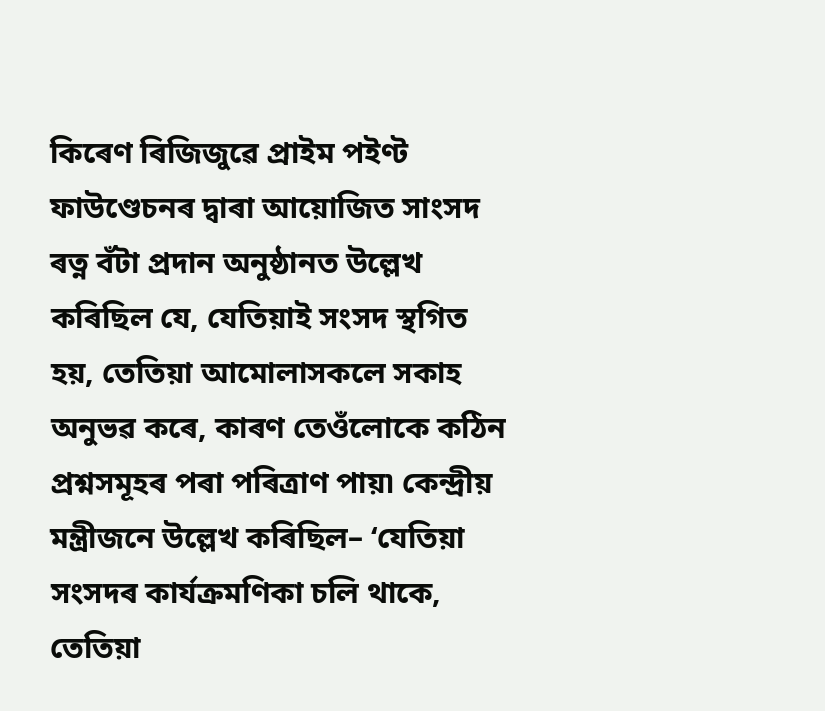কিৰেণ ৰিজিজুৱে প্ৰাইম পইণ্ট ফাউণ্ডেচনৰ দ্বাৰা আয়োজিত সাংসদ ৰত্ন বঁটা প্ৰদান অনুষ্ঠানত উল্লেখ কৰিছিল যে, যেতিয়াই সংসদ স্থগিত হয়, তেতিয়া আমোলাসকলে সকাহ অনুভৱ কৰে, কাৰণ তেওঁলোকে কঠিন প্ৰশ্নসমূহৰ পৰা পৰিত্ৰাণ পায়৷ কেন্দ্ৰীয় মন্ত্ৰীজনে উল্লেখ কৰিছিল– ‘যেতিয়া সংসদৰ কাৰ্যক্ৰমণিকা চলি থাকে, তেতিয়া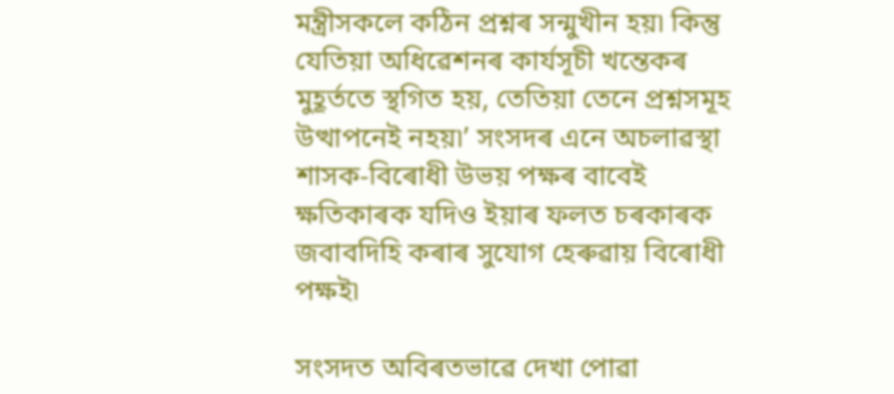মন্ত্ৰীসকলে কঠিন প্ৰশ্নৰ সন্মুখীন হয়৷ কিন্তু যেতিয়া অধিৱেশনৰ কাৰ্যসূচী খন্তেকৰ মুহূৰ্ততে স্থগিত হয়, তেতিয়া তেনে প্ৰশ্নসমূহ উত্থাপনেই নহয়৷’ সংসদৰ এনে অচলাৱস্থা শাসক-বিৰোধী উভয় পক্ষৰ বাবেই ক্ষতিকাৰক যদিও ইয়াৰ ফলত চৰকাৰক জবাবদিহি কৰাৰ সুযোগ হেৰুৱায় বিৰোধী পক্ষই৷

সংসদত অবিৰতভাৱে দেখা পোৱা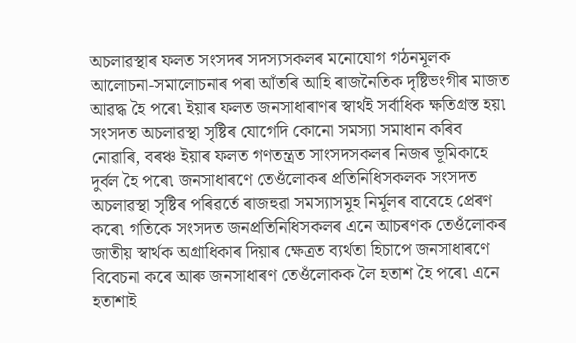অচলাৱস্থাৰ ফলত সংসদৰ সদস্যসকলৰ মনোযোগ গঠনমূলক আলোচনা-সমালোচনাৰ পৰা আঁতৰি আহি ৰাজনৈতিক দৃষ্টিভংগীৰ মাজত আৱদ্ধ হৈ পৰে৷ ইয়াৰ ফলত জনসাধাৰাণৰ স্বাৰ্থই সৰ্বাধিক ক্ষতিগ্ৰস্ত হয়৷ সংসদত অচলাৱস্থা সৃষ্টিৰ যোগেদি কোনো সমস্যা সমাধান কৰিব নোৱাৰি, বৰঞ্চ ইয়াৰ ফলত গণতন্ত্ৰত সাংসদসকলৰ নিজৰ ভূমিকাহে দুৰ্বল হৈ পৰে৷ জনসাধাৰণে তেওঁলোকৰ প্ৰতিনিধিসকলক সংসদত অচলাৱস্থা সৃষ্টিৰ পৰিৱৰ্তে ৰাজহুৱা সমস্যাসমূহ নিৰ্মূলৰ বাবেহে প্ৰেৰণ কৰে৷ গতিকে সংসদত জনপ্ৰতিনিধিসকলৰ এনে আচৰণক তেওঁলোকৰ জাতীয় স্বাৰ্থক অগ্ৰাধিকাৰ দিয়াৰ ক্ষেত্ৰত ব্যৰ্থতা হিচাপে জনসাধাৰণে বিবেচনা কৰে আৰু জনসাধাৰণ তেওঁলোকক লৈ হতাশ হৈ পৰে৷ এনে হতাশাই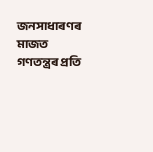জনসাধাৰণৰ মাজত গণতন্ত্ৰৰ প্ৰতি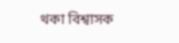থকা বিশ্বাসক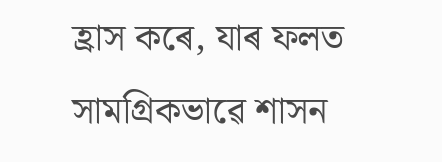হ্ৰাস কৰে, যাৰ ফলত সামগ্ৰিকভাৱে শাসন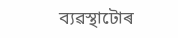ব্যৱস্থাটোৰ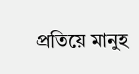প্ৰতিয়ে মানুহ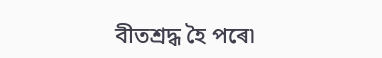বীতশ্ৰদ্ধ হৈ পৰে৷